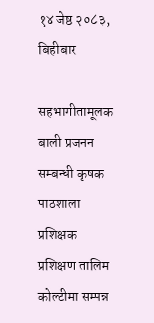१४ जेष्ठ २०८३, बिहीबार

सहभागीतामूलक बाली प्रजनन सम्बन्धी कृषक पाठशाला प्रशिक्षक प्रशिक्षण तालिम कोल्टीमा सम्पन्न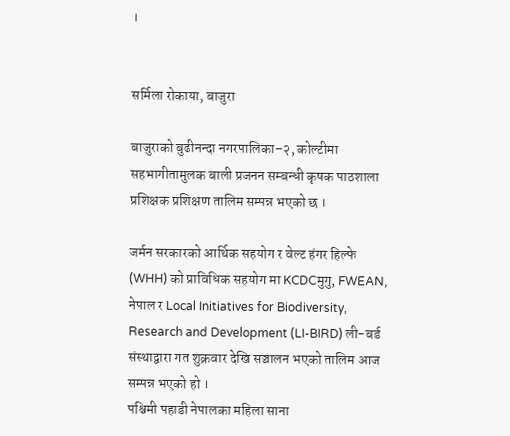।


सर्मिला रोकाया, बाजुरा

बाजुराको बुढीनन्दा नगरपालिका–२, कोल्टीमा सहभागीतामुलक बाली प्रजनन सम्बन्धी कृषक पाठशाला प्रशिक्षक प्रशिक्षण तालिम सम्पन्न भएको छ ।

जर्मन सरकारको आर्थिक सहयोग र वेल्ट हंगर हिल्फे (WHH) को प्राविधिक सहयोग मा KCDCमुगु, FWEAN, नेपाल र Local Initiatives for Biodiversity, Research and Development (LI-BIRD) ली-बर्ड संस्थाद्वारा गत शुक्रवार देखि सञ्चालन भएको तालिम आज सम्पन्न भएको हो ।
पश्चिमी पहाडी नेपालका महिला साना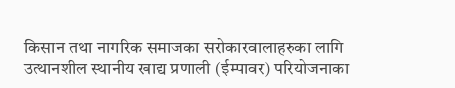किसान तथा नागरिक समाजका सरोकारवालाहरुका लागि उत्थानशील स्थानीय खाद्य प्रणाली (ईम्पावर) परियोजनाका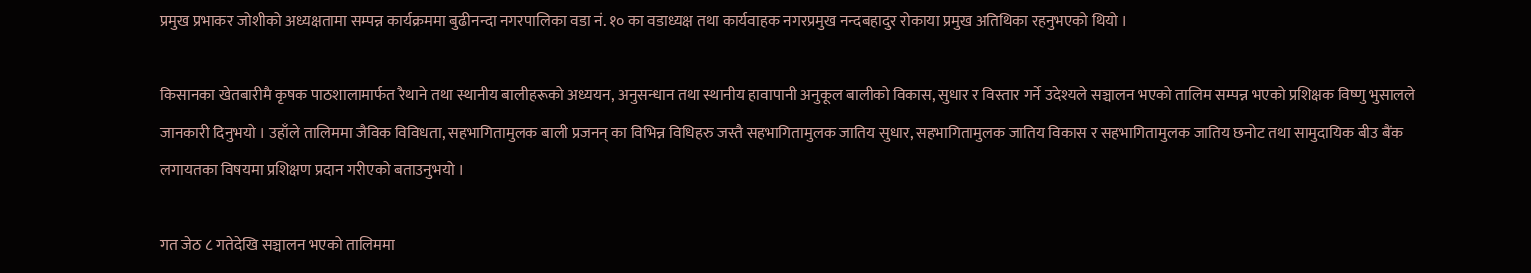प्रमुख प्रभाकर जोशीको अध्यक्षतामा सम्पन्न कार्यक्रममा बुढीनन्दा नगरपालिका वडा नं. १० का वडाध्यक्ष तथा कार्यवाहक नगरप्रमुख नन्दबहादुर रोकाया प्रमुख अतिथिका रहनुभएको थियो ।

किसानका खेतबारीमै कृषक पाठशालामार्फत रैथाने तथा स्थानीय बालीहरूको अध्ययन, अनुसन्धान तथा स्थानीय हावापानी अनुकूल बालीको विकास, सुधार र विस्तार गर्ने उदेश्यले सञ्चालन भएको तालिम सम्पन्न भएको प्रशिक्षक विष्णु भुसालले जानकारी दिनुभयो । उहाँले तालिममा जैविक विविधता, सहभागितामुलक बाली प्रजनन् का विभिन्न विधिहरु जस्तै सहभागितामुलक जातिय सुधार, सहभागितामुलक जातिय विकास र सहभागितामुलक जातिय छनोट तथा सामुदायिक बीउ बैंक लगायतका विषयमा प्रशिक्षण प्रदान गरीएको बताउनुभयो ।

गत जेठ ८ गतेदेखि सञ्चालन भएको तालिममा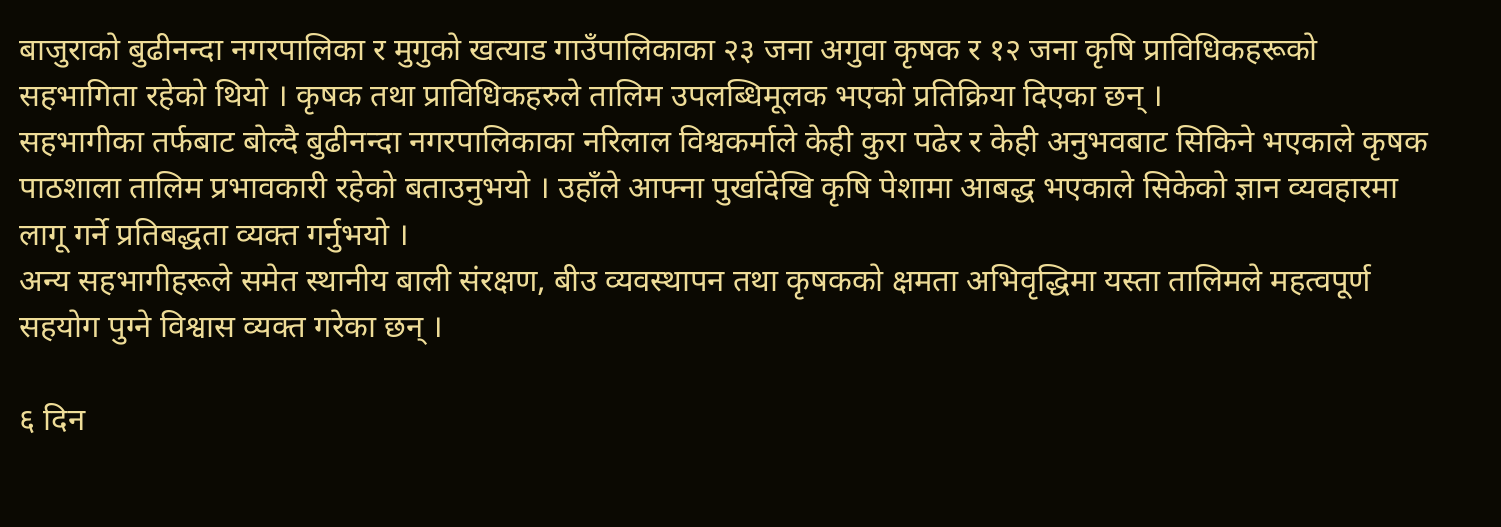बाजुराको बुढीनन्दा नगरपालिका र मुगुको खत्याड गाउँपालिकाका २३ जना अगुवा कृषक र १२ जना कृषि प्राविधिकहरूको सहभागिता रहेको थियो । कृषक तथा प्राविधिकहरुले तालिम उपलब्धिमूलक भएको प्रतिक्रिया दिएका छन् ।
सहभागीका तर्फबाट बोल्दै बुढीनन्दा नगरपालिकाका नरिलाल विश्वकर्माले केही कुरा पढेर र केही अनुभवबाट सिकिने भएकाले कृषक पाठशाला तालिम प्रभावकारी रहेको बताउनुभयो । उहाँले आफ्ना पुर्खादेखि कृषि पेशामा आबद्ध भएकाले सिकेको ज्ञान व्यवहारमा लागू गर्ने प्रतिबद्धता व्यक्त गर्नुभयो ।
अन्य सहभागीहरूले समेत स्थानीय बाली संरक्षण, बीउ व्यवस्थापन तथा कृषकको क्षमता अभिवृद्धिमा यस्ता तालिमले महत्वपूर्ण सहयोग पुग्ने विश्वास व्यक्त गरेका छन् ।

६ दिन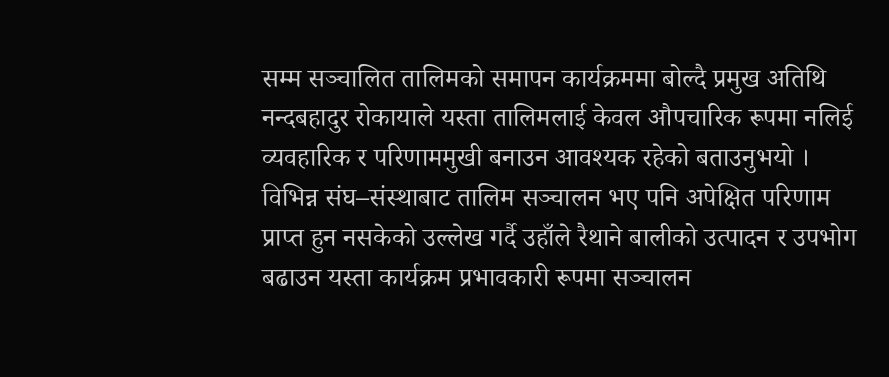सम्म सञ्चालित तालिमको समापन कार्यक्रममा बोल्दै प्रमुख अतिथि नन्दबहादुर रोकायाले यस्ता तालिमलाई केवल औपचारिक रूपमा नलिई व्यवहारिक र परिणाममुखी बनाउन आवश्यक रहेको बताउनुभयो । विभिन्न संघ–संस्थाबाट तालिम सञ्चालन भए पनि अपेक्षित परिणाम प्राप्त हुन नसकेको उल्लेख गर्दै उहाँले रैथाने बालीको उत्पादन र उपभोग बढाउन यस्ता कार्यक्रम प्रभावकारी रूपमा सञ्चालन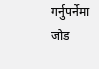गर्नुपर्नेमा जोड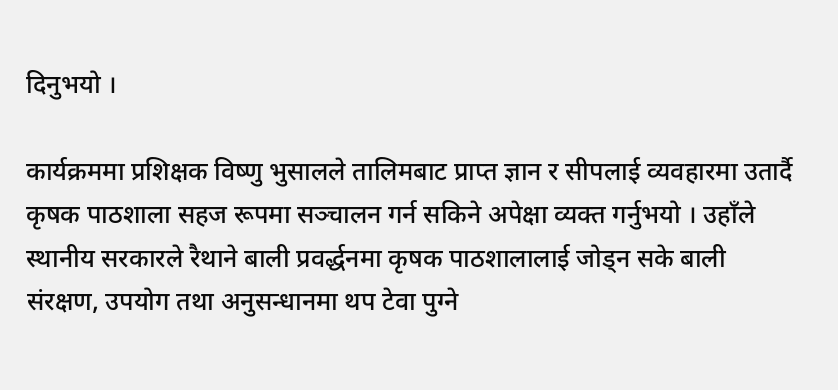दिनुभयो ।

कार्यक्रममा प्रशिक्षक विष्णु भुसालले तालिमबाट प्राप्त ज्ञान र सीपलाई व्यवहारमा उतार्दै कृषक पाठशाला सहज रूपमा सञ्चालन गर्न सकिने अपेक्षा व्यक्त गर्नुभयो । उहाँले स्थानीय सरकारले रैथाने बाली प्रवर्द्धनमा कृषक पाठशालालाई जोड्न सके बाली संरक्षण, उपयोग तथा अनुसन्धानमा थप टेवा पुग्ने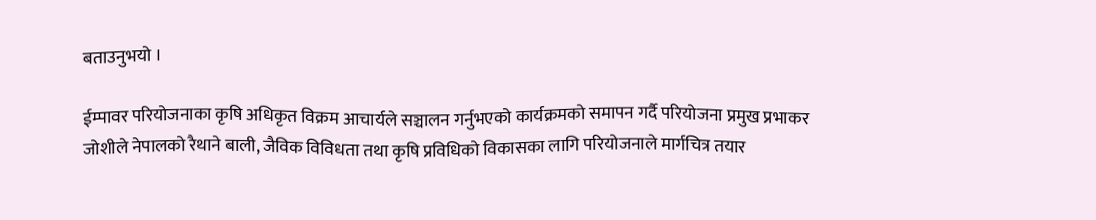बताउनुभयो ।

ईम्पावर परियोजनाका कृषि अधिकृत विक्रम आचार्यले सञ्चालन गर्नुभएको कार्यक्रमको समापन गर्दै परियोजना प्रमुख प्रभाकर जोशीले नेपालको रैथाने बाली, जैविक विविधता तथा कृषि प्रविधिको विकासका लागि परियोजनाले मार्गचित्र तयार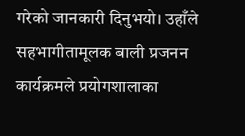गरेको जानकारी दिनुभयो। उहाँले सहभागीतामूलक बाली प्रजनन कार्यक्रमले प्रयोगशालाका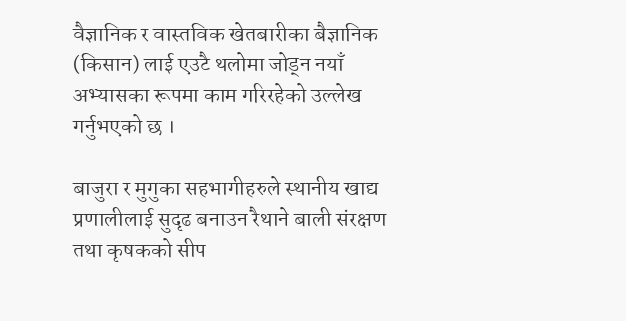वैज्ञानिक र वास्तविक खेतबारीका बैज्ञानिक (किसान) लाई एउटै थलोमा जोड्न नयाँ अभ्यासका रूपमा काम गरिरहेको उल्लेख गर्नुभएको छ ।

बाजुरा र मुगुका सहभागीहरुले स्थानीय खाद्य प्रणालीलाई सुदृढ बनाउन रैथाने बाली संरक्षण तथा कृषकको सीप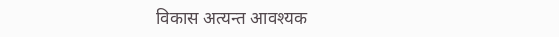विकास अत्यन्त आवश्यक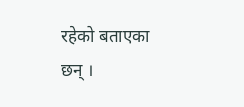रहेको बताएका छन् ।